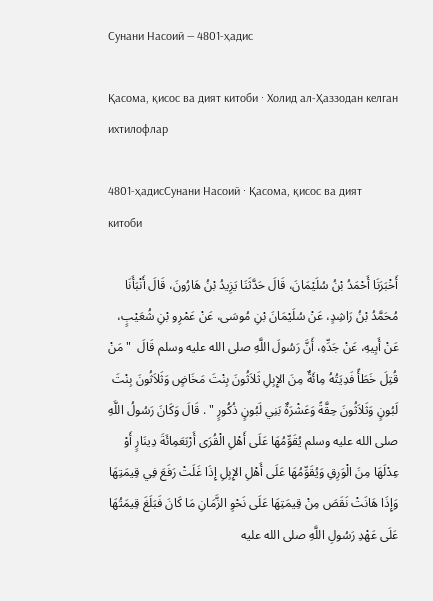Сунани Насоий — 4801-ҳадис

Қасома, қисос ва дият китоби · Холид ал-Ҳаззодан келган ихтилофлар

4801-ҳадисСунани Насоий · Қасома, қисос ва дият китоби

أَخْبَرَنَا أَحْمَدُ بْنُ سُلَيْمَانَ، قَالَ حَدَّثَنَا يَزِيدُ بْنُ هَارُونَ، قَالَ أَنْبَأَنَا مُحَمَّدُ بْنُ رَاشِدٍ، عَنْ سُلَيْمَانَ بْنِ مُوسَى، عَنْ عَمْرِو بْنِ شُعَيْبٍ، عَنْ أَبِيهِ، عَنْ جَدِّهِ، أَنَّ رَسُولَ اللَّهِ صلى الله عليه وسلم قَالَ  " مَنْ قُتِلَ خَطَأً فَدِيَتُهُ مِائَةٌ مِنَ الإِبِلِ ثَلاَثُونَ بِنْتَ مَخَاضٍ وَثَلاَثُونَ بِنْتَ لَبُونٍ وَثَلاَثُونَ حِقَّةً وَعَشْرَةٌ بَنِي لَبُونٍ ذُكُورٍ " . قَالَ وَكَانَ رَسُولُ اللَّهِ صلى الله عليه وسلم يُقَوِّمُهَا عَلَى أَهْلِ الْقُرَى أَرْبَعَمِائَةَ دِينَارٍ أَوْ عِدْلَهَا مِنَ الْوَرِقِ وَيُقَوِّمُهَا عَلَى أَهْلِ الإِبِلِ إِذَا غَلَتْ رَفَعَ فِي قِيمَتِهَا وَإِذَا هَانَتْ نَقَصَ مِنْ قِيمَتِهَا عَلَى نَحْوِ الزَّمَانِ مَا كَانَ فَبَلَغَ قِيمَتُهَا عَلَى عَهْدِ رَسُولِ اللَّهِ صلى الله عليه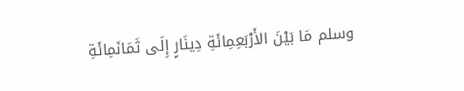وسلم مَا بَيْنَ الأَرْبَعِمِائَةِ دِينَارٍ إِلَى ثَمَانَمِائَةِ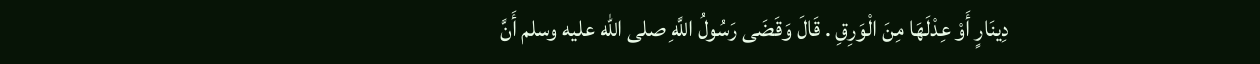دِينَارٍ أَوْ عِدْلَهَا مِنَ الْوَرِقِ . قَالَ وَقَضَى رَسُولُ اللَّهِ صلى الله عليه وسلم أَنَّ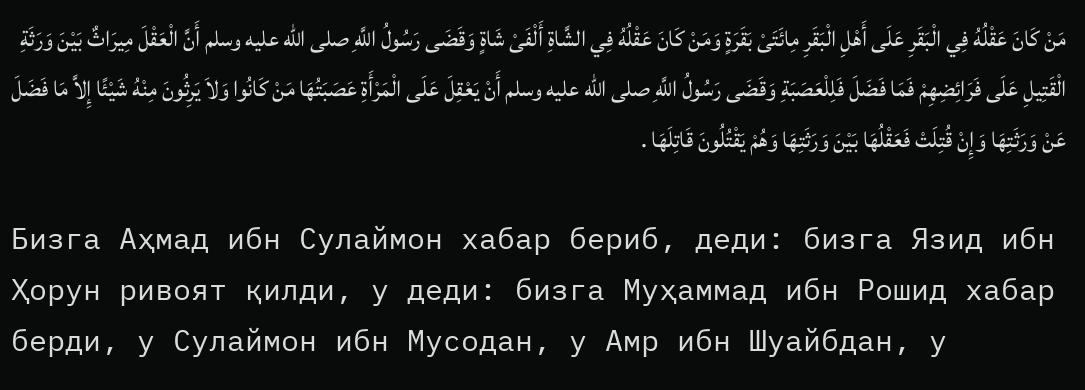مَنْ كَانَ عَقْلُهُ فِي الْبَقَرِ عَلَى أَهْلِ الْبَقَرِ مِائَتَىْ بَقَرَةٍ وَمَنْ كَانَ عَقْلُهُ فِي الشَّاةِ أَلْفَىْ شَاةٍ وَقَضَى رَسُولُ اللَّهِ صلى الله عليه وسلم أَنَّ الْعَقْلَ مِيرَاثٌ بَيْنَ وَرَثَةِ الْقَتِيلِ عَلَى فَرَائِضِهِمْ فَمَا فَضَلَ فَلِلْعَصَبَةِ وَقَضَى رَسُولُ اللَّهِ صلى الله عليه وسلم أَنْ يَعْقِلَ عَلَى الْمَرْأَةِ عَصَبَتُهَا مَنْ كَانُوا وَلاَ يَرِثُونَ مِنْهُ شَيْئًا إِلاَّ مَا فَضَلَ عَنْ وَرَثَتِهَا وَإِنْ قُتِلَتْ فَعَقْلُهَا بَيْنَ وَرَثَتِهَا وَهُمْ يَقْتُلُونَ قَاتِلَهَا .

Бизга Аҳмад ибн Сулаймон хабар бериб, деди: бизга Язид ибн Ҳорун ривоят қилди, у деди: бизга Муҳаммад ибн Рошид хабар берди, у Сулаймон ибн Мусодан, у Амр ибн Шуайбдан, у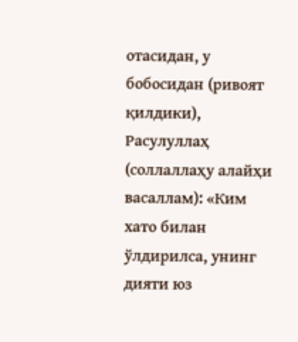отасидан, у бобосидан (ривоят қилдики), Расулуллаҳ (соллаллаҳу алайҳи васаллам): «Ким хато билан ўлдирилса, унинг дияти юз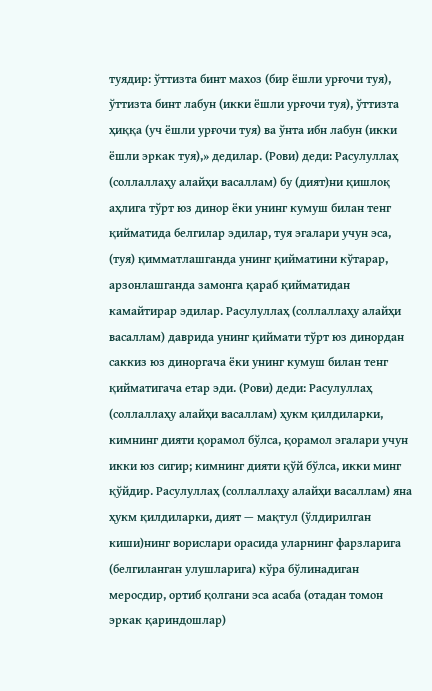туядир: ўттизта бинт махоз (бир ёшли урғочи туя), ўттизта бинт лабун (икки ёшли урғочи туя), ўттизта ҳиққа (уч ёшли урғочи туя) ва ўнта ибн лабун (икки ёшли эркак туя),» дедилар. (Рови) деди: Расулуллаҳ (соллаллаҳу алайҳи васаллам) бу (дият)ни қишлоқ аҳлига тўрт юз динор ёки унинг кумуш билан тенг қийматида белгилар эдилар, туя эгалари учун эса, (туя) қимматлашганда унинг қийматини кўтарар, арзонлашганда замонга қараб қийматидан камайтирар эдилар. Расулуллаҳ (соллаллаҳу алайҳи васаллам) даврида унинг қиймати тўрт юз динордан саккиз юз диноргача ёки унинг кумуш билан тенг қийматигача етар эди. (Рови) деди: Расулуллаҳ (соллаллаҳу алайҳи васаллам) ҳукм қилдиларки, кимнинг дияти қорамол бўлса, қорамол эгалари учун икки юз сигир; кимнинг дияти қўй бўлса, икки минг қўйдир. Расулуллаҳ (соллаллаҳу алайҳи васаллам) яна ҳукм қилдиларки, дият — мақтул (ўлдирилган киши)нинг ворислари орасида уларнинг фарзларига (белгиланган улушларига) кўра бўлинадиган меросдир, ортиб қолгани эса асаба (отадан томон эркак қариндошлар)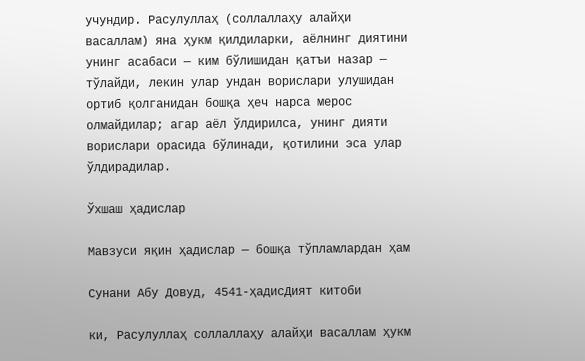учундир. Расулуллаҳ (соллаллаҳу алайҳи васаллам) яна ҳукм қилдиларки, аёлнинг диятини унинг асабаси — ким бўлишидан қатъи назар — тўлайди, лекин улар ундан ворислари улушидан ортиб қолганидан бошқа ҳеч нарса мерос олмайдилар; агар аёл ўлдирилса, унинг дияти ворислари орасида бўлинади, қотилини эса улар ўлдирадилар.

Ўхшаш ҳадислар

Мавзуси яқин ҳадислар — бошқа тўпламлардан ҳам

Сунани Абу Довуд, 4541-ҳадисДият китоби

ки, Расулуллаҳ соллаллаҳу алайҳи васаллам ҳукм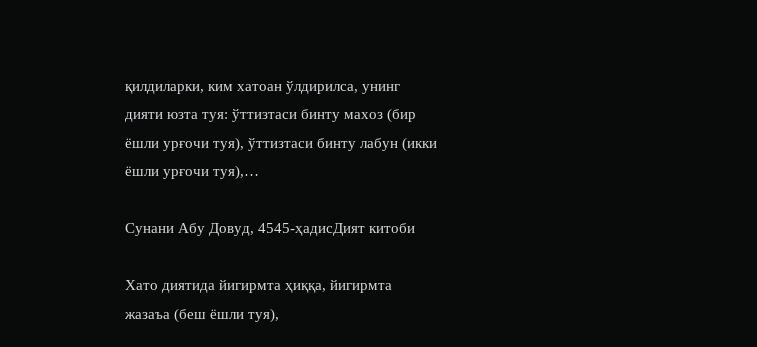қилдиларки, ким хатоан ўлдирилса, унинг дияти юзта туя: ўттизтаси бинту махоз (бир ёшли урғочи туя), ўттизтаси бинту лабун (икки ёшли урғочи туя),…

Сунани Абу Довуд, 4545-ҳадисДият китоби

Хато диятида йигирмта ҳиққа, йигирмта жазаъа (беш ёшли туя),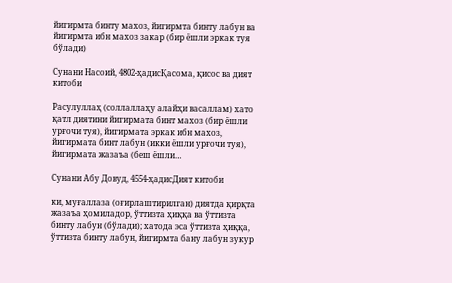йигирмта бинту махоз, йигирмта бинту лабун ва йигирмта ибн махоз закар (бир ёшли эркак туя бўлади)

Сунани Насоий, 4802-ҳадисҚасома, қисос ва дият китоби

Расулуллаҳ (соллаллаҳу алайҳи васаллам) хато қатл диятини йигирмата бинт махоз (бир ёшли урғочи туя), йигирмата эркак ибн махоз, йигирмата бинт лабун (икки ёшли урғочи туя), йигирмата жазаъа (беш ёшли…

Сунани Абу Довуд, 4554-ҳадисДият китоби

ки, муғаллаза (оғирлаштирилган) диятда қирқта жазаъа ҳомиладор, ўттизта ҳиққа ва ўттизта бинту лабун (бўлади); хатода эса ўттизта ҳиққа, ўттизта бинту лабун, йигирмта бану лабун зукур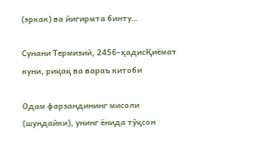(эркак) ва йигирмта бинту…

Сунани Термизий, 2456-ҳадисҚиёмат куни, риқақ ва вараъ китоби

Одам фарзандининг мисоли (шундайки), унинг ёнида тўқсон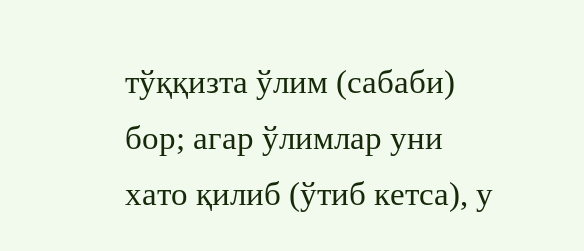тўққизта ўлим (сабаби) бор; агар ўлимлар уни хато қилиб (ўтиб кетса), у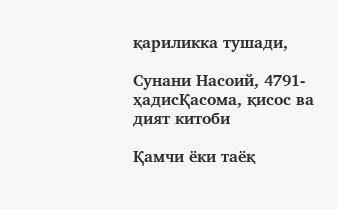қариликка тушади,

Сунани Насоий, 4791-ҳадисҚасома, қисос ва дият китоби

Қамчи ёки таёқ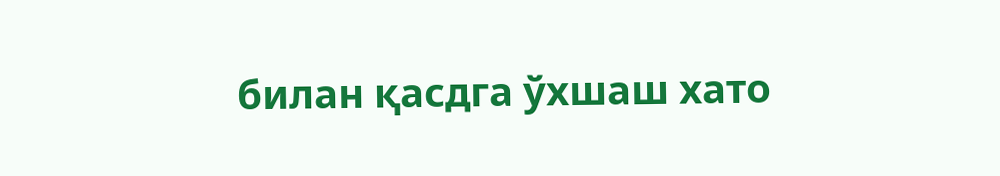билан қасдга ўхшаш хато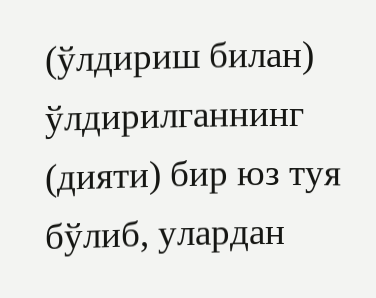(ўлдириш билан) ўлдирилганнинг (дияти) бир юз туя бўлиб, улардан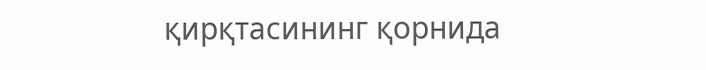қирқтасининг қорнида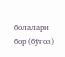болалари бор (бўғоз)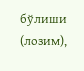бўлиши (лозим),